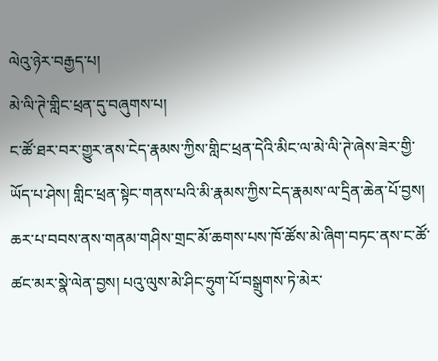ལེའུ་ཉེར་བརྒྱད་པ།
མེ་ལི་ཊེ་གླིང་ཕྲན་དུ་བཞུགས་པ།
ང་ཚོ་ཐར་བར་གྱུར་ནས་ངེད་རྣམས་ཀྱིས་གླིང་ཕྲན་དེའི་མིང་ལ་མེ་ལི་ཊེ་ཞེས་ཟེར་གྱི་ཡོད་པ་ཤེས། གླིང་ཕྲན་སྟེང་གནས་པའི་མི་རྣམས་ཀྱིས་ངེད་རྣམས་ལ་དྲིན་ཆེན་པོ་བྱས། ཆར་པ་བབས་ནས་གནམ་གཤིས་གྲང་མོ་ཆགས་པས་ཁོ་ཚོས་མེ་ཞིག་བཏང་ནས་ང་ཚོ་ཚང་མར་སྣེ་ལེན་བྱས། པའུ་ལུས་མེ་ཤིང་ཧྲུག་པོ་བསྒྲུགས་ཏེ་མེར་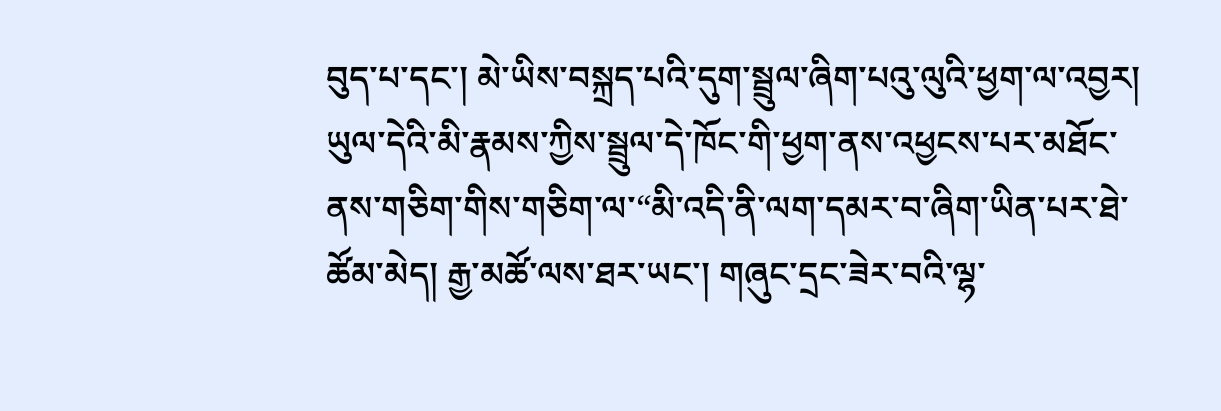བུད་པ་དང་། མེ་ཡིས་བསྐྲད་པའི་དུག་སྦྲུལ་ཞིག་པའུ་ལུའི་ཕྱག་ལ་འབྱར། ཡུལ་དེའི་མི་རྣམས་ཀྱིས་སྦྲུལ་དེ་ཁོང་གི་ཕྱག་ནས་འཕྱངས་པར་མཐོང་ནས་གཅིག་གིས་གཅིག་ལ་“མི་འདི་ནི་ལག་དམར་བ་ཞིག་ཡིན་པར་ཐེ་ཚོམ་མེད། རྒྱ་མཚོ་ལས་ཐར་ཡང་། གཞུང་དྲང་ཟེར་བའི་ལྷ་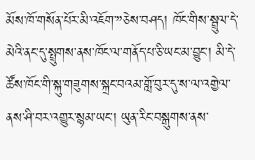མོས་ཁོ་གསོན་པོར་མི་འཇོག་”ཅེས་བཤད། ཁོང་གིས་སྦྲུལ་དེ་མེའི་ནང་དུ་སྤྲུགས་ནས་ཁོང་ལ་གནོད་པ་ཅི་ཡང་མ་བྱུང་། མི་དེ་ཚོས་ཁོང་གི་སྐུ་གཟུགས་སྐྲང་བའམ་གློ་བུར་དུ་ས་ལ་འགྱེལ་ནས་ཤི་བར་འགྱུར་སྙམ་ཡང་། ཡུན་རིང་བསྒུགས་ནས་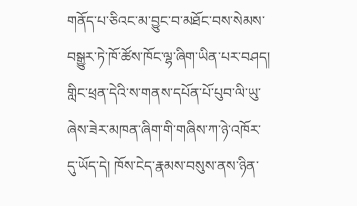གནོད་པ་ཅིའང་མ་བྱུང་བ་མཐོང་བས་སེམས་བསྒྱུར་ཏེ་ཁོ་ཚོས་ཁོང་ལྷ་ཞིག་ཡིན་པར་བཤད།
གླིང་ཕྲན་དེའི་ས་གནས་དཔོན་པོ་པུབ་ལི་ཡུ་ཞེས་ཟེར་མཁན་ཞིག་གི་གཞིས་ཀ་ཉེ་འཁོར་དུ་ཡོད་དེ། ཁོས་ངེད་རྣམས་བསུས་ནས་ཉིན་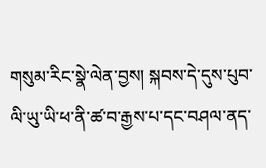གསུམ་རིང་སྣེ་ལེན་བྱས། སྐབས་དེ་དུས་པུབ་ལི་ཡུ་ཡི་ཕ་ནི་ཚ་བ་རྒྱས་པ་དང་བཤལ་ནད་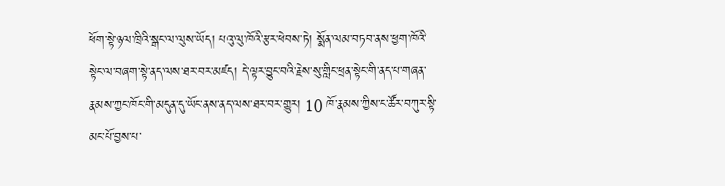ཕོག་སྟེ་ཉལ་ཁྲིའི་སྒང་ལ་ལུས་ཡོད། པའུ་ལུ་ཁོའི་རྩར་ཕེབས་ཏེ། སྨོན་ལམ་བཏབ་ནས་ཕྱག་ཁོའི་སྟེང་ལ་བཞག་སྟེ་ནད་ལས་ཐར་བར་མཛད། དེ་ལྟར་བྱུང་བའི་རྗེས་སུ་གླིང་ཕྲན་སྟེང་གི་ནད་པ་གཞན་རྣམས་ཀྱང་ཁོང་གི་མདུན་དུ་ཡོང་ནས་ནད་ལས་ཐར་བར་གྱུར། 10 ཁོ་རྣམས་ཀྱིས་ང་ཚོར་བཀུར་སྟི་མང་པོ་བྱས་པ་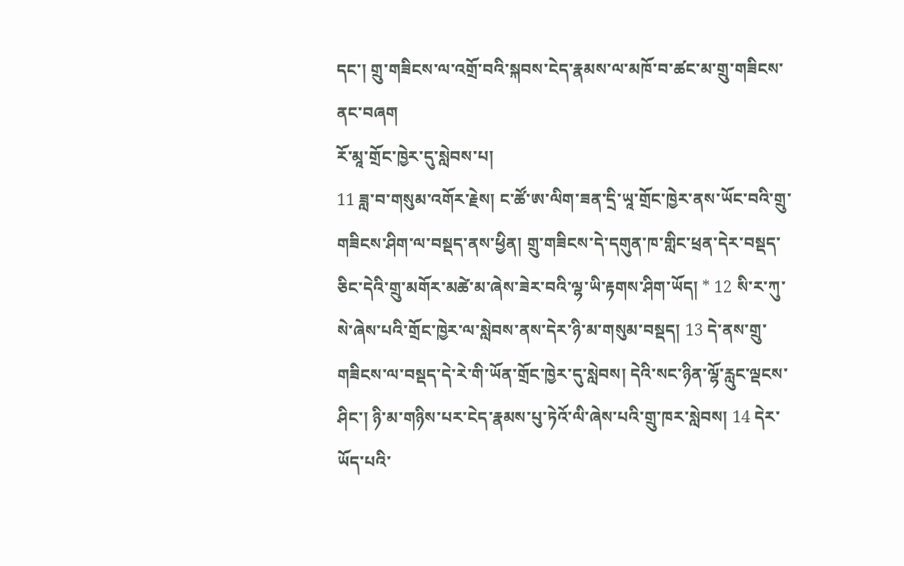དང་། གྲུ་གཟིངས་ལ་འགྲོ་བའི་སྐབས་ངེད་རྣམས་ལ་མཁོ་བ་ཚང་མ་གྲུ་གཟིངས་ནང་བཞག
རོ་མཱ་གྲོང་ཁྱེར་དུ་སླེབས་པ།
11 ཟླ་བ་གསུམ་འགོར་རྗེས། ང་ཚོ་ཨ་ལིག་ཟན་དྲི་ཡཱ་གྲོང་ཁྱེར་ནས་ཡོང་བའི་གྲུ་གཟིངས་ཤིག་ལ་བསྡད་ནས་ཕྱིན། གྲུ་གཟིངས་དེ་དགུན་ཁ་གླིང་ཕྲན་དེར་བསྡད་ཅིང་དེའི་གྲུ་མགོར་མཚེ་མ་ཞེས་ཟེར་བའི་ལྷ་ཡི་རྟགས་ཤིག་ཡོད། * 12 སི་ར་ཀུ་སེ་ཞེས་པའི་གྲོང་ཁྱེར་ལ་སླེབས་ནས་དེར་ཉི་མ་གསུམ་བསྡད། 13 དེ་ནས་གྲུ་གཟིངས་ལ་བསྡད་དེ་རེ་གི་ཡོན་གྲོང་ཁྱེར་དུ་སླེབས། དེའི་སང་ཉིན་ལྷོ་རླུང་ལྡངས་ཤིང་། ཉི་མ་གཉིས་པར་ངེད་རྣམས་པུ་ཏེའོ་ལི་ཞེས་པའི་གྲུ་ཁར་སླེབས། 14 དེར་ཡོད་པའི་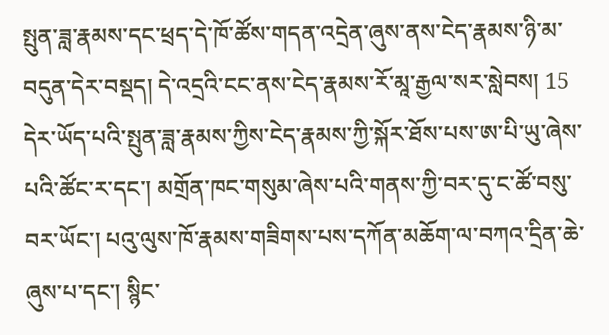སྤུན་ཟླ་རྣམས་དང་ཕྲད་དེ་ཁོ་ཚོས་གདན་འདྲེན་ཞུས་ནས་ངེད་རྣམས་ཉི་མ་བདུན་དེར་བསྡད། དེ་འདྲའི་ངང་ནས་ངེད་རྣམས་རོ་མཱ་རྒྱལ་སར་སླེབས། 15 དེར་ཡོད་པའི་སྤུན་ཟླ་རྣམས་ཀྱིས་ངེད་རྣམས་ཀྱི་སྐོར་ཐོས་པས་ཨ་པི་ཡུ་ཞེས་པའི་ཚོང་ར་དང་། མགྲོན་ཁང་གསུམ་ཞེས་པའི་གནས་ཀྱི་བར་དུ་ང་ཚོ་བསུ་བར་ཡོང་། པའུ་ལུས་ཁོ་རྣམས་གཟིགས་པས་དཀོན་མཆོག་ལ་བཀའ་དྲིན་ཆེ་ཞུས་པ་དང་། སྙིང་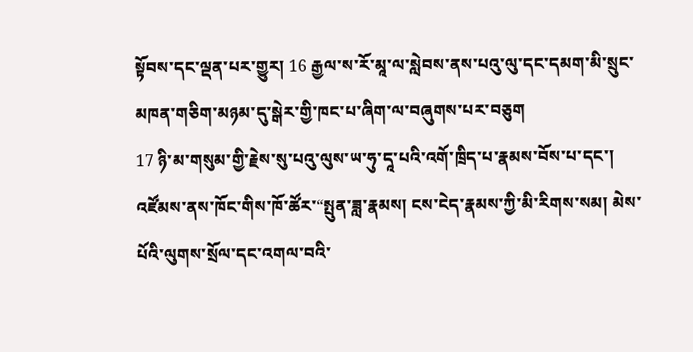སྟོབས་དང་ལྡན་པར་གྱུར། 16 རྒྱལ་ས་རོ་མཱ་ལ་སླེབས་ནས་པའུ་ལུ་དང་དམག་མི་སྲུང་མཁན་གཅིག་མཉམ་དུ་སྒེར་གྱི་ཁང་པ་ཞིག་ལ་བཞུགས་པར་བཅུག
17 ཉི་མ་གསུམ་གྱི་རྗེས་སུ་པའུ་ལུས་ཡ་ཧུ་དཱ་པའི་འགོ་ཁྲིད་པ་རྣམས་བོས་པ་དང་། འཛོམས་ནས་ཁོང་གིས་ཁོ་ཚོར་“སྤུན་ཟླ་རྣམས། ངས་ངེད་རྣམས་ཀྱི་མི་རིགས་སམ། མེས་པོའི་ལུགས་སྲོལ་དང་འགལ་བའི་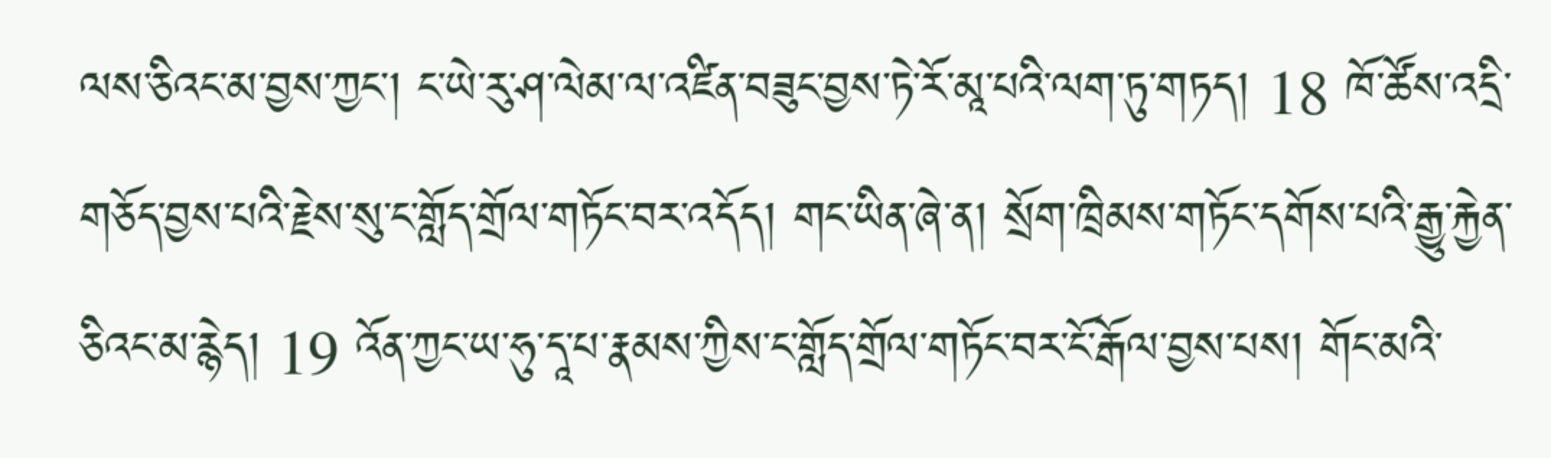ལས་ཅིའང་མ་བྱས་ཀྱང་། ང་ཡེ་རུ་ཤ་ལེམ་ལ་འཛིན་བཟུང་བྱས་ཏེ་རོ་མཱ་པའི་ལག་ཏུ་གཏད། 18 ཁོ་ཚོས་འདྲི་གཅོད་བྱས་པའི་རྗེས་སུ་ང་གློད་གྲོལ་གཏོང་བར་འདོད། གང་ཡིན་ཞེ་ན། སྲོག་ཁྲིམས་གཏོང་དགོས་པའི་རྒྱུ་རྐྱེན་ཅིའང་མ་རྙེད། 19 འོན་ཀྱང་ཡ་ཧུ་དཱ་པ་རྣམས་ཀྱིས་ང་གློད་གྲོལ་གཏོང་བར་ངོ་རྒོལ་བྱས་པས། གོང་མའི་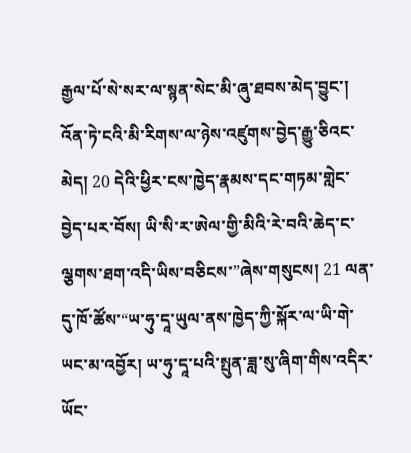རྒྱལ་པོ་སེ་སར་ལ་སྙན་སེང་མི་ཞུ་ཐབས་མེད་བྱུང་། འོན་ཏེ་ངའི་མི་རིགས་ལ་ཉེས་འཛུགས་བྱེད་རྒྱུ་ཅིའང་མེད། 20 དེའི་ཕྱིར་ངས་ཁྱེད་རྣམས་དང་གཏམ་གླེང་བྱེད་པར་བོས། ཡི་སི་ར་ཨེལ་གྱི་མིའི་རེ་བའི་ཆེད་ང་ལྕགས་ཐག་འདི་ཡིས་བཅིངས་”ཞེས་གསུངས། 21 ལན་དུ་ཁོ་ཚོས་“ཡ་ཧུ་དཱ་ཡུལ་ནས་ཁྱེད་ཀྱི་སྐོར་ལ་ཡི་གེ་ཡང་མ་འབྱོར། ཡ་ཧུ་དཱ་པའི་སྤུན་ཟླ་སུ་ཞིག་གིས་འདིར་ཡོང་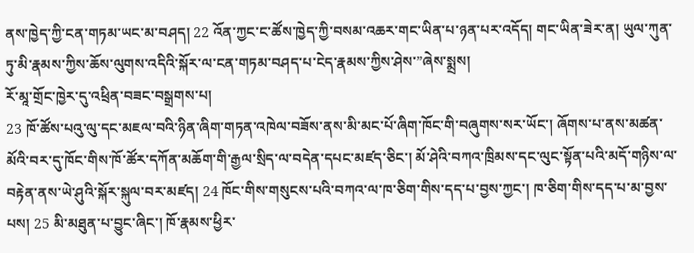ནས་ཁྱེད་ཀྱི་ངན་གཏམ་ཡང་མ་བཤད། 22 འོན་ཀྱང་ང་ཚོས་ཁྱེད་ཀྱི་བསམ་འཆར་གང་ཡིན་པ་ཉན་པར་འདོད། གང་ཡིན་ཟེར་ན། ཡུལ་ཀུན་ཏུ་མི་རྣམས་ཀྱིས་ཆོས་ལུགས་འདིའི་སྐོར་ལ་ངན་གཏམ་བཤད་པ་ངེད་རྣམས་ཀྱིས་ཤེས་”ཞེས་སྨྲས།
རོ་མཱ་གྲོང་ཁྱེར་དུ་འཕྲིན་བཟང་བསྒྲགས་པ།
23 ཁོ་ཚོས་པའུ་ལུ་དང་མཇལ་བའི་ཉིན་ཞིག་གཏན་འཁེལ་བཟོས་ནས་མི་མང་པོ་ཞིག་ཁོང་གི་བཞུགས་སར་ཡོང་། ཞོགས་པ་ནས་མཚན་མོའི་བར་དུ་ཁོང་གིས་ཁོ་ཚོར་དཀོན་མཆོག་གི་རྒྱལ་སྲིད་ལ་བདེན་དཔང་མཛད་ཅིང་། མོ་ཤེའི་བཀའ་ཁྲིམས་དང་ལུང་སྟོན་པའི་མདོ་གཉིས་ལ་བརྟེན་ནས་ཡེ་ཤུའི་སྐོར་སྐུལ་བར་མཛད། 24 ཁོང་གིས་གསུངས་པའི་བཀའ་ལ་ཁ་ཅིག་གིས་དད་པ་བྱས་ཀྱང་། ཁ་ཅིག་གིས་དད་པ་མ་བྱས་པས། 25 མི་མཐུན་པ་བྱུང་ཞིང་། ཁོ་རྣམས་ཕྱིར་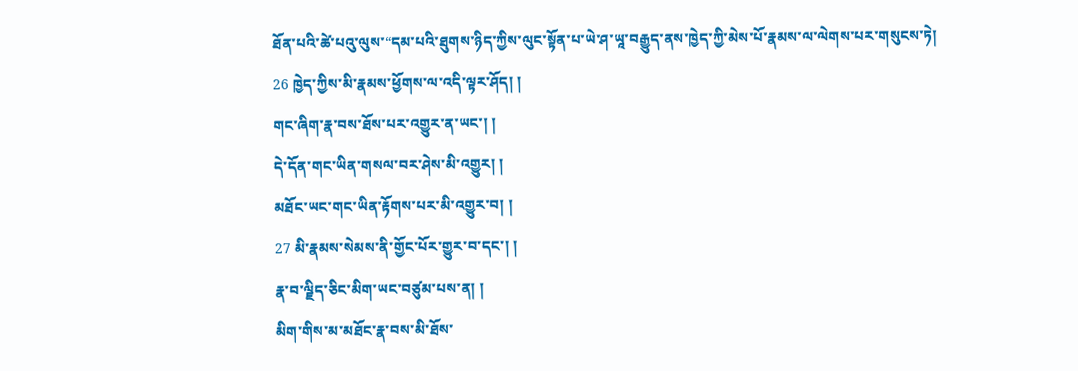ཐོན་པའི་ཚེ་པའུ་ལུས་“དམ་པའི་ཐུགས་ཉིད་ཀྱིས་ལུང་སྟོན་པ་ཡེ་ཤ་ཡཱ་བརྒྱུད་ནས་ཁྱེད་ཀྱི་མེས་པོ་རྣམས་ལ་ལེགས་པར་གསུངས་ཏེ།
26 ཁྱེད་ཀྱིས་མི་རྣམས་ཕྱོགས་ལ་འདི་ལྟར་ཤོད། །
གང་ཞིག་རྣ་བས་ཐོས་པར་འགྱུར་ན་ཡང་། །
དེ་དོན་གང་ཡིན་གསལ་བར་ཤེས་མི་འགྱུར། །
མཐོང་ཡང་གང་ཡིན་རྟོགས་པར་མི་འགྱུར་བ། །
27 མི་རྣམས་སེམས་ནི་གྱོང་པོར་གྱུར་བ་དང་། །
རྣ་བ་ལྗིད་ཅིང་མིག་ཡང་བཙུམ་པས་ན། །
མིག་གིས་མ་མཐོང་རྣ་བས་མི་ཐོས་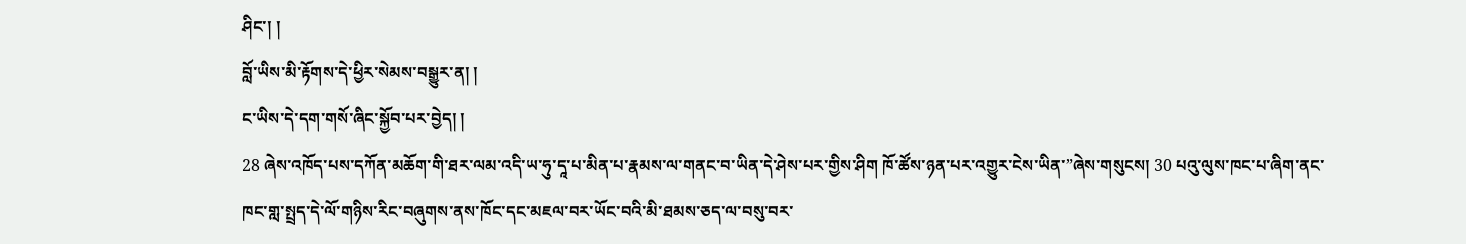ཤིང་། །
བློ་ཡིས་མི་རྟོགས་དེ་ཕྱིར་སེམས་བསྒྱུར་ན། །
ང་ཡིས་དེ་དག་གསོ་ཞིང་སྐྱོབ་པར་བྱེད། །
28 ཞེས་འཁོད་པས་དཀོན་མཆོག་གི་ཐར་ལམ་འདི་ཡ་ཧུ་དཱ་པ་མིན་པ་རྣམས་ལ་གནང་བ་ཡིན་དེ་ཤེས་པར་གྱིས་ཤིག ཁོ་ཚོས་ཉན་པར་འགྱུར་ངེས་ཡིན་”ཞེས་གསུངས། 30 པའུ་ལུས་ཁང་པ་ཞིག་ནང་ཁང་གླ་སྤྲད་དེ་ལོ་གཉིས་རིང་བཞུགས་ནས་ཁོང་དང་མཇལ་བར་ཡོང་བའི་མི་ཐམས་ཅད་ལ་བསུ་བར་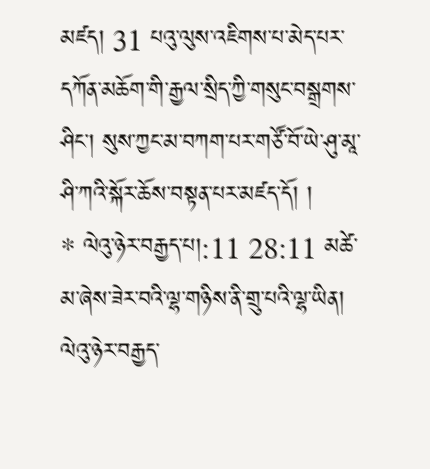མཛད། 31 པའུ་ལུས་འཇིགས་པ་མེད་པར་དཀོན་མཆོག་གི་རྒྱལ་སྲིད་ཀྱི་གསུང་བསྒྲགས་ཤིང་། སུས་ཀྱང་མ་བཀག་པར་གཙོ་བོ་ཡེ་ཤུ་མཱ་ཤི་ཀའི་སྐོར་ཆོས་བསྟན་པར་མཛད་དོ། །
* ལེའུ་ཉེར་བརྒྱད་པ།:11 28:11 མཚེ་མ་ཞེས་ཟེར་བའི་ལྷ་གཉིས་ནི་གྲུ་པའི་ལྷ་ཡིན། ལེའུ་ཉེར་བརྒྱད་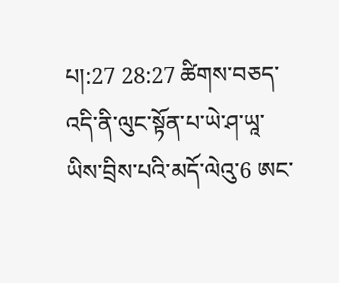པ།:27 28:27 ཚིགས་བཅད་འདི་ནི་ལུང་སྟོན་པ་ཡེ་ཤ་ཡཱ་ཡིས་བྲིས་པའི་མདོ་ལེའུ་6 ཨང་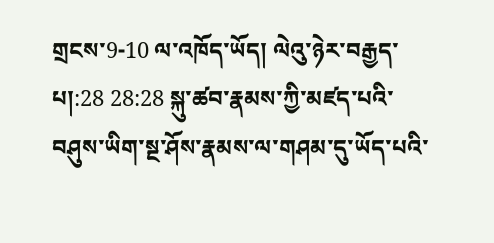གྲངས་9-10 ལ་འཁོད་ཡོད། ལེའུ་ཉེར་བརྒྱད་པ།:28 28:28 སྐུ་ཚབ་རྣམས་ཀྱི་མཛད་པའི་བཤུས་ཡིག་སྔ་ཤོས་རྣམས་ལ་གཤམ་དུ་ཡོད་པའི་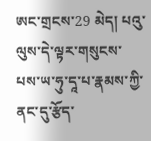ཨང་གྲངས་29 མེད། པའུ་ལུས་དེ་ལྟར་གསུངས་པས་ཡ་ཧུ་དཱ་པ་རྣམས་ཀྱི་ནང་དུ་རྩོད་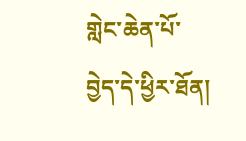གླེང་ཆེན་པོ་བྱེད་དེ་ཕྱིར་ཐོན།